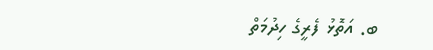ބ. އަތޮޅު ފެރީގެ ހިދުމަތް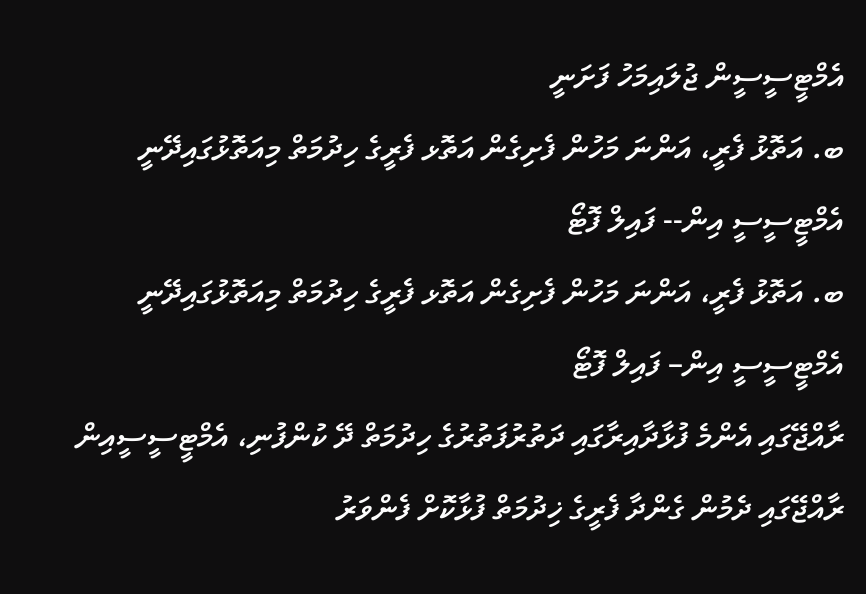އެމްޓީސީސީން ޖުލައިމަހު ފަށަނީ
ބ. އަތޮޅު ފެރީ، އަންނަ މަހުން ފެށިގެން އަތޮޅ ފެރީގެ ހިދުމަތް މިއަތޮޅުގައިދޭނީ އެމްޓީސީސީ އިން-- ފައިލް ފޮޓޯ
ބ. އަތޮޅު ފެރީ، އަންނަ މަހުން ފެށިގެން އަތޮޅ ފެރީގެ ހިދުމަތް މިއަތޮޅުގައިދޭނީ އެމްޓީސީސީ އިން– ފައިލް ފޮޓޯ
ރާއްޖޭގައި އެންމެ ފުޅާދާއިރާގައި ދަތުރުފަތުރުގެ ހިދުމަތް ދޭ ކުންފުނި، އެމްޓީސީސީއިން ރާއްޖޭގައި ދެމުން ގެންދާ ފެރީގެ ޚިދުމަތް ފުޅާކޮށް ފެންވަރު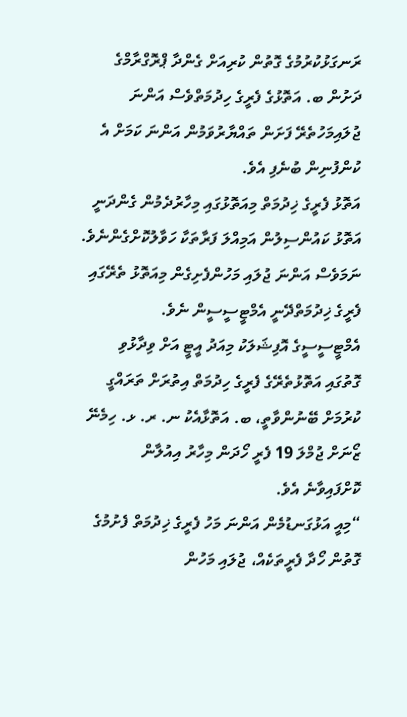ރަނގަޅުކުރުމުގެ ގޮތުން ކުރިއަށް ގެންދާ ޕްރޮގްރާމްގެ ދަށުން ބ. އަތޮޅުގެ ފެރީގެ ހިދުމަތްވެސް އަންނަ ޖުލައިމަހުތެރޭ ފަށަން ތައްޔާރުވަމުން އަންނަ ކަމަށް އެ ކުންފުނިން ބުނެފި އެވެ.
އަތޮޅު ފެރީގެ ޚިދުމަތް މިއަތޮޅުގައި މިހާރުދެމުން ގެންދަނީ އަތޮޅު ކައުންސިލުން އަމިއްލަ ފަރާތަކާ ހަވާލުކޮށްގެންނެވެ. ނަމަވެސް އަންނަ ޖުލައި މަހުންފެށިގެން މިއަތޮޅު ތެރޭގައި ފެރީގެ ޚިދުމަތްދޭނީ އެމްޓީސީސީން ނެވެ.
އެމްޓީސީސީގެ އޮފިޝަލަކު މިއަދު އީޓީ އަށް ވިދާޅުވި ގޮތުގައި އަތޮޅުތެރޭގެ ފެރީގެ ހިދުމަތް އިތުރަށް ތަރައްގީ ކުރުމަށް ބޭނުންވާތީ، ބ. އަތޮޅާއެކު ނ. ރ. ޅ. ހިމެނޭ ޒޯނަށް ޖުމްލަ 19 ފެރީ ހޯދަން މިހާރު އިއުލާން ކޮށްފައިވާނެ އެވެ.
“މިއީ އަޅުގަނޑުމެން އަންނަ މަހު ފެރީގެ ޚިދުމަތް ފެށުމުގެ ގޮތުން ހޯދާ ފެރީތަކެއް، ޖުލައި މަހުން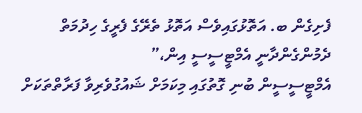ފެށިގެން ބ. އަތޮޅުގައިވެސް އަތޮޅު ތެރޭގެ ފެރީގެ ހިދުމަތް ދެމުންގެންދާނީ އެމްޓީސީސީ އިން،”
އެމްޓީސީސީން ބުނި ގޮތުގައި މިކަމަށް ޝައުގުވެރިވާ ފަރާތްތަކަށް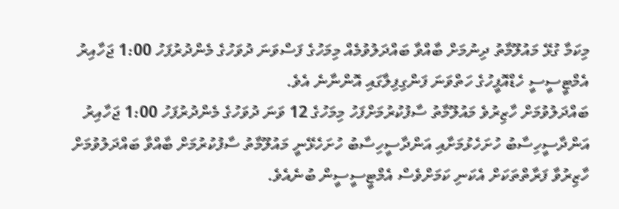މިކަމާ ގުޅޭ މައުލޫމާތު ދިނުމަށް ބާއްވާ ބައްދަލުވުމެއް މިމަހުގެ ފަސްވަނަ ދުވަހުގެ މެންދުރުފަހު 1:00 ޖަހާއިރު އެމްޓީސީސީ ހެޑްއޮފީހުގެ ހަތްވަނަ ފަންގިފިލާގައި އޮންނާނެ އެވެ.
ބައްދަލުވުމަށް ހާޒިރުވެ މައުލޫމާތު ސާފުކުރުމަށްފަހު މިމަހުގެ 12 ވަނަ ދުވަހުގެ މެންދުރުފަހު 1:00 ޖަހާއިރު އަންދާސީހިސާބު ހުށަހެޅުމަށާއި އަންދާސީހިސާބު ހުށަހެޅޭނީ މައުލޫމާތު ސާފުކުރުމަށް ބާއްވާ ބައްދަލުވުމަށް ހާޒިރުވާ ފަރާތްތަކަށް އެކަނި ކަމަށްވެސް އެމްޓީސީސީން ބުނެއެވެ.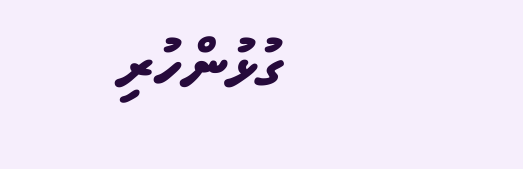ގުޅުންހުރި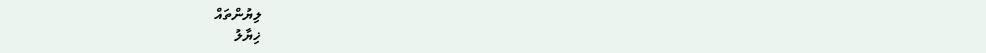ލިޔުންތައް
ޚިޔާލު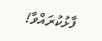ފާޅުކުރައްވާ!